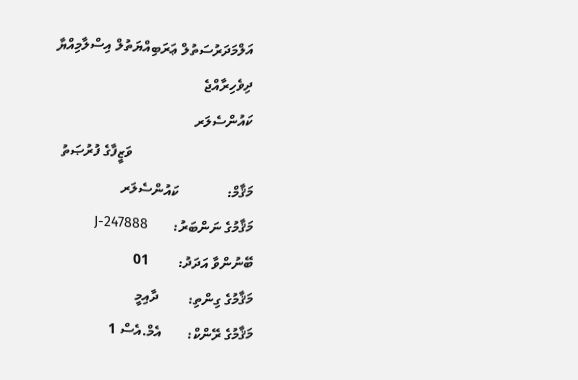އަލްމަދަރުސަތުލް ޢަރަބިއްޔަތުލް އިސްލާމިއްޔާ
ދިވެހިރާއްޖެ
ކައުންސެލަރ
                                 ވަޒީފާގެ ފުރުޞަތު
މަޤާމް:             ކައުންސެލަރ
މަޤާމުގެ ނަންބަރު:       J-247888
ބޭނުންވާ އަދަދު:        01
މަޤާމުގެ ގިންތި:        ދާއިމީ
މަޤާމުގެ ރޭންކް:       އެމް.އެސް 1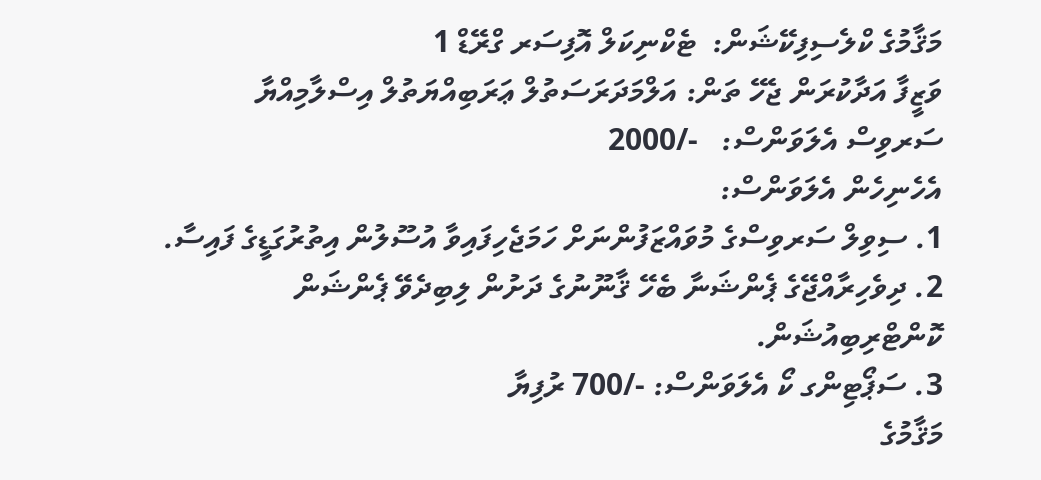މަޤާމުގެ ކްލެސިފިކޭޝަން:  ޓެކްނިކަލް އޮފިސަރ ގްރޭޑް 1
ވަޒީފާ އަދާކުރަން ޖެހޭ ތަން: އަލްމަދަރަސަތުލް ޢަރަބިއްޔަތުލް އިސްލާމިއްޔާ
ސަރވިސް އެލަވަންސް:   -/2000
އެހެނިހެން އެލަވަންސް:
1. ސިވިލް ސަރވިސްގެ މުވައްޒަފުންނަށް ހަމަޖެހިފައިވާ އުސޫލުން އިތުރުގަޑީގެ ފައިސާ.
2. ދިވެހިރާއްޖޭގެ ޕެންޝަނާ ބެހޭ ޤާނޫނުގެ ދަށުން ލިބިދެވޭ ޕެންޝަން ކޮންޓްރިބިއުޝަން.
3. ސަޕޯޓިންގ ކޯ އެލަވަންސް: -/700 ރުފިޔާ
މަޤާމުގެ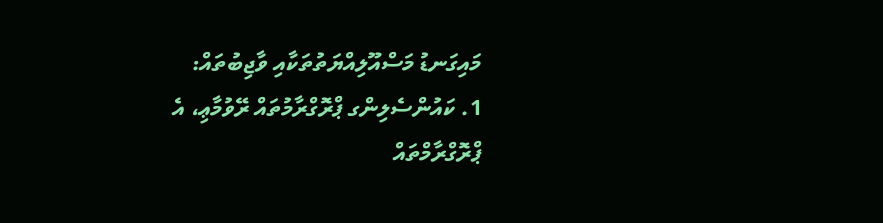މައިގަނޑު މަސްއޫލިއްޔަތުތަކާއި ވާޖިބުތައް:
1. ކައުންސެލިންގ ޕްރޮގްރާމުތައް ރޭވުމާޢި، އެ ޕްރޮގްރާމްތައް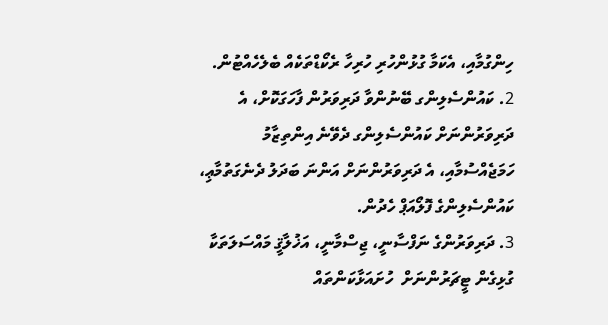ހިންގުމާއި، އެކަމާ ގުޅުންހުރި ހުރިހާ ރެކޯޑްތަކެއް ބެލެހެއްޓުން.
2. ކައުންސެލިންގ ބޭނުންވާ ދަރިވަރުން ފާހަގަކޮށް، އެ ދަރިވަރުންނަށް ކައުންސެލިންގ ދެވޭނެ އިންތިޒާމު ހަމަޖެއްސުމާއި، އެ ދަރިވަރުންނަށް އަންނަ ބަދަލު ދެނެގަތުމާޢި، ކައުންސެލިންގެ ފޮލޯއަޕް ހެދުން.
3. ދަރިވަރުންގެ ނަފްސާނީ، ޖިސްމާނީ، އަޚުލާޤީ މައްސަލަތަކާ ގުޅިގެން ޓީޗަރުންނަށް  ހުށައަޅާކަންތައް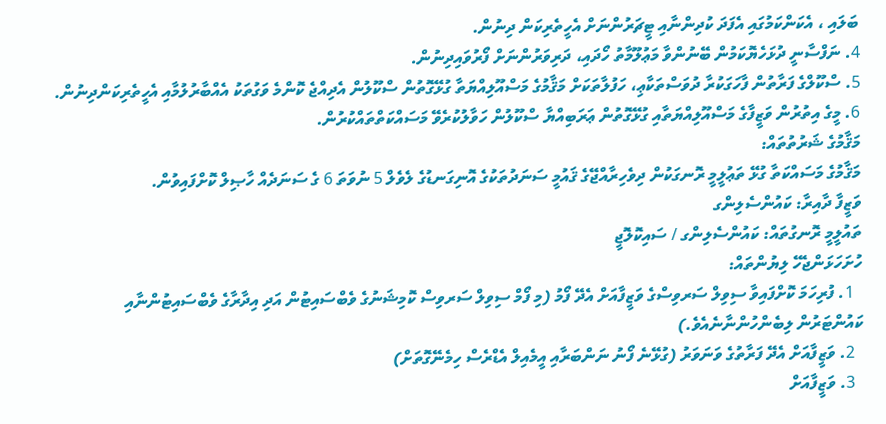ބަލައި ، އެކަންކަމުގައި އެފަދަ ކުދިންނާއި ޓީޗަރުންނަށް އެހީތެރިކަން ދިނުން.
4. ނަފްސާނީ ދުޅަހެޔޮކަމުން ބޭނުންވާ މަޢުލޫމާތު ހޯދައި، ދަރިވަރުންނަށް ފޯރުވައިދިނުން.
5. ސްކޫލްގެ ފަރާތުން ފާހަގަކުރާ ދުވަސްތަކާޢި، ހަފުލާތަކަށް މަޤާމުގެ މަސްއޫލިއްޔަތާ ގުޅޭގޮތުން ސްކޫލުން އެދިއްޖެ ކޮންމެ ވަގުތަކު އެއްބާރުލުމާއި އެހީތެރިކަންދިނުން.
6. މީގެ އިތުރުން ވަޒީފާގެ މަސްއޫލިއްޔަތާއި ގުޅޭގޮތުން ޢަރަބިއްޔާ ސްކޫލުން ހަވާލުކުރެވޭ މަސައްކަތްތައްކުރުން.
މަޤާމުގެ ޝަރުތުތައް:
މަޤާމުގެ މަސައްކަތާ ގުޅޭ ތަޢުލީމީ ރޮނގަކުން ދިވެހިރާއްޖޭގެ ޤައުމީ ސަނަދުތަކުގެ އޮނިގަނޑުގެ ލެވެލް 5 ނުވަތަ 6 ގެ ސަނަދެއް ހާޞިލް ކޮށްފައިވުން.
ވަޒީފާ ދާއިރާ: ކައުންސެލިންގ
ތައުލީމީ ރޮނގުތައް: ކައުންސެލިންގ / ސައިކޮލޮޖީ
ހުށަހަޅަންޖެހޭ ލިޔުންތައް:
  1. ފުރިހަމަ ކޮށްފައިވާ ސިވިލް ސަރވިސްގެ ވަޒީފާއަށް އެދޭ ފޯމު (މި ފޯމް ސިވިލް ސަރވިސް ކޮމިޝަނުގެ ވެބްސައިޓުން އަދި އިދާރާގެ ވެބްސައިޓުންނާއި ކައުންޓަރުން ލިބެންހުންނާނެއެވެ.)
  2. ވަޒީފާއަށް އެދޭ ފަރާތުގެ ވަނަވަރު (ގުޅޭނެ ފޯނު ނަންބަރާއި އީމެއިލް އެޑްރެސް ހިމެނޭގޮތަށް)
  3. ވަޒީފާއަށް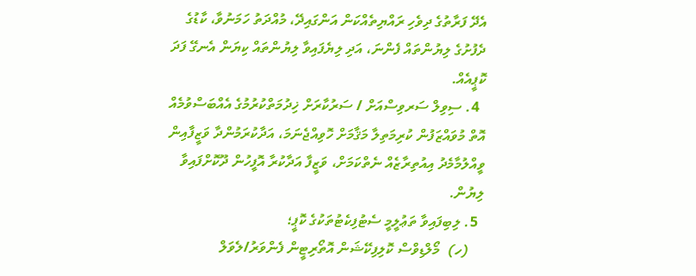އެދޭ ފަރާތުގެ ދިވެހި ރައްޔިތެއްކަން އަންގައިދޭ، މުއްދަތު ހަމަނުވާ، ކާޑުގެ ދެފުށުގެ ލިޔުންތައް ފެންނަ، އަދި ލިޔެފައިވާ ލިޔުންތައް ކިޔަން އެނގޭ ފަދަ ކޮޕީއެއް.
  4. ސިވިލް ސަރވިސްއަށް / ސަރުކާރަށް ޚިދުމަތްކުރުމުގެ އެއްބަސްވުމެއް އޮތް މުވައްޒަފުން ކުރިމަތިލާ މަޤާމަށް ހޮވިއްޖެނަމަ، އަދާކުރަމުންދާ ވަޒީފާއިން ވީއްލުމާމެދު އިއުތިރާޒެއް ނެތްކަމަށް، ވަޒީފާ އަދާކުރާ އޮފީހުން ދޫކޮށްފައިވާ ލިޔުން.
  5. ލިބިފައިވާ ތަޢުލީމީ ސެޓުފިކެޓުތަކުގެ ކޮޕީ؛
    (ހ)  މޯލްޑިވްސް ކޮލިފިކޭޝަން އޮތޯރިޓީން ފެންވަރު/ލެވަލް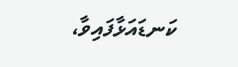ކަނޑައަޅާފައިވާ،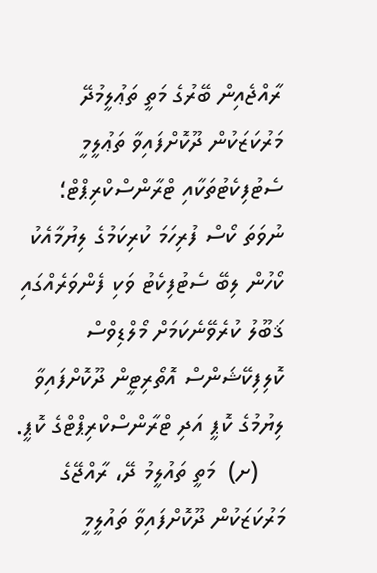ރާއްޖެއިން ބޭރުގެ މަތީ ތަޢުލީމުދޭ މަރުކަޒަކުން ދޫކޮށްފައިވާ ތަޢުލީމީ ސެޓުފިކެޓުތަކާއި ޓްރާންސްކްރިޕްޓް؛  ނުވަތަ ކޯސް ފުރިހަމަ ކުރިކަމުގެ ލިޔުމާއެކު ކޯހުން ލިބޭ ސެޓުފިކެޓު ވަކި ފެންވަރެއްގައި ޤަބޫލު ކުރެވޭނެކަމަށް މޯލްޑިވްސް ކޮލިފިކޭޝަންސް އޮތޯރިޓީން ދޫކޮށްފައިވާ ލިޔުމުގެ ކޮޕީ އަދި ޓްރާންސްކްރިޕްޓްގެ ކޮޕީ.
    (ށ)  މަތީ ތައުލީމު ދޭ، ރާއްޖޭގެ މަރުކަޒަކުން ދޫކޮށްފައިވާ ތައުލީމީ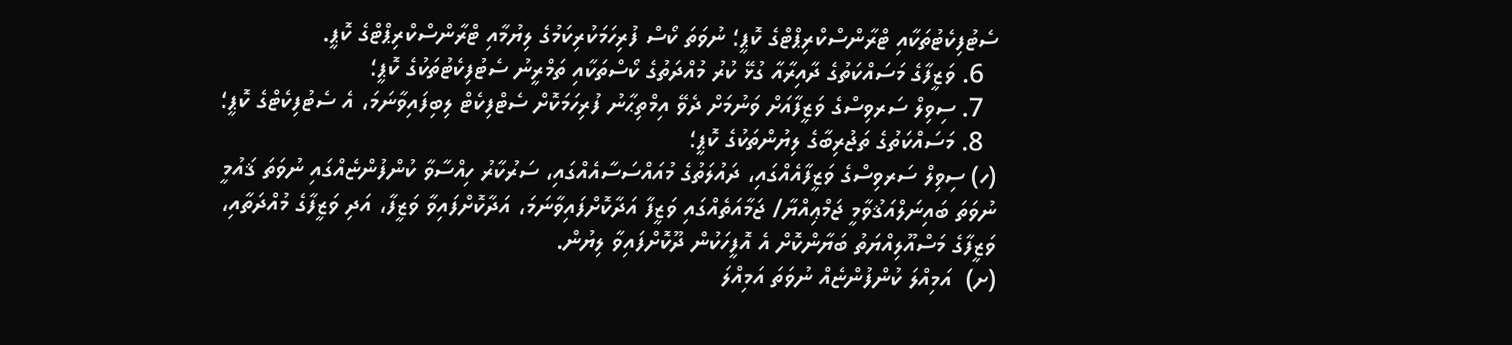ސެޓުފިކެޓުތަކާއި ޓްރާންސްކްރިޕްޓްގެ ކޮޕީ؛ ނުވަތަ ކޯސް ފުރިހަމަކުރިކަމުގެ ލިޔުމާއި ޓްރާންސްކްރިޕްޓްގެ ކޮޕީ.
  6. ވަޒީފާގެ މަސައްކަތުގެ ދާއިރާއާ ގުޅޭ ކުރު މުއްދަތުގެ ކޯސްތަކާއި ތަމްރީނު ސެޓުފިކެޓުތަކުގެ ކޮޕީ؛
  7. ސިވިލް ސަރވިސްގެ ވަޒީފާއަށް ވަނުމަށް ދެވޭ އިމްތިޙާނު ފުރިހަމަކޮށް ސެޓްފިކެޓް ލިބިފައިވާނަމަ، އެ ސެޓުފިކެޓްގެ ކޮޕީ؛
  8. މަސައްކަތުގެ ތަޖުރިބާގެ ލިޔުންތަކުގެ ކޮޕީ؛
(ހ) ސިވިލް ސަރވިސްގެ ވަޒީފާއެއްގައި، ދައުލަތުގެ މުއައްސަސާއެއްގައި، ސަރުކާރު ހިއްސާވާ ކުންފުންޏެއްގައި ނުވަތަ ޤައުމީ ނުވަތަ ބައިނަލްއަޤުވާމީ ޖަމްޢިއްޔާ/ ޖަމާއަތެއްގައި ވަޒީފާ އަދާކޮށްފައިވާނަމަ، އަދާކޮށްފައިވާ ވަޒީފާ، އަދި ވަޒީފާގެ މުއްދަތާއި، ވަޒީފާގެ މަސްއޫލިއްޔަތު ބަޔާންކޮށް އެ އޮފީހަކުން ދޫކޮށްފައިވާ ލިޔުން.
(ށ)  އަމިއްލަ ކުންފުންޏެއް ނުވަތަ އަމިއްލަ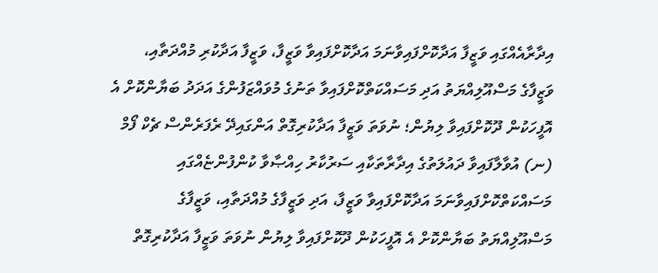އިދާރާއެއްގައި ވަޒީފާ އަދާކޮށްފައިވާނަމަ އަދާކޮށްފައިވާ ވަޒީފާ، ވަޒީފާ އަދާކުރި މުއްދަތާއި، ވަޒީފާގެ މަސްއޫލިއްޔަތު އަދި މަސައްކަތްކޮށްފައިވާ ތަނުގެ މުވައްޒަފުންގެ އަދަދު ބަޔާންކޮށް އެ އޮފީހަކުން ދޫކޮށްފައިވާ ލިޔުން؛ ނުވަތަ ވަޒީފާ އަދާކުރިގޮތް އަންގައިދޭ ރެފަރެންސް ޗެކް ފޯމް
(ނ) އުވާލާފައިވާ ދައުލަތުގެ އިދާރާތަކާއި ސަރުކާރު ހިއްޞާވާ ކުންފުންޏެއްގައި މަސައްކަތްކޮށްފައިވާނަމަ އަދާކޮށްފައިވާ ވަޒީފާ، އަދި ވަޒީފާގެ މުއްދަތާއި، ވަޒީފާގެ މަސްއޫލިއްޔަތު ބަޔާންކޮށް އެ އޮފީހަކުން ދޫކޮށްފައިވާ ލިޔުން ނުވަތަ ވަޒީފާ އަދާކުރިގޮތް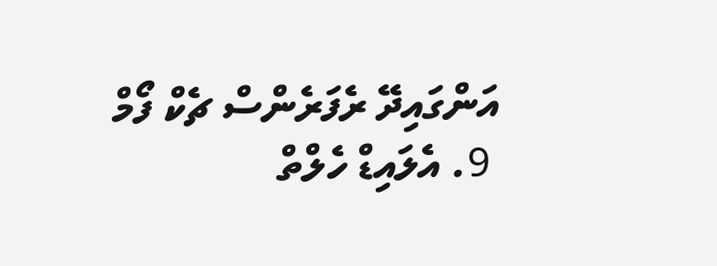އަންގައިދޭ ރެފަރެންސް ޗެކް ފޯމް
 9. އެލައިޑް ހެލްތް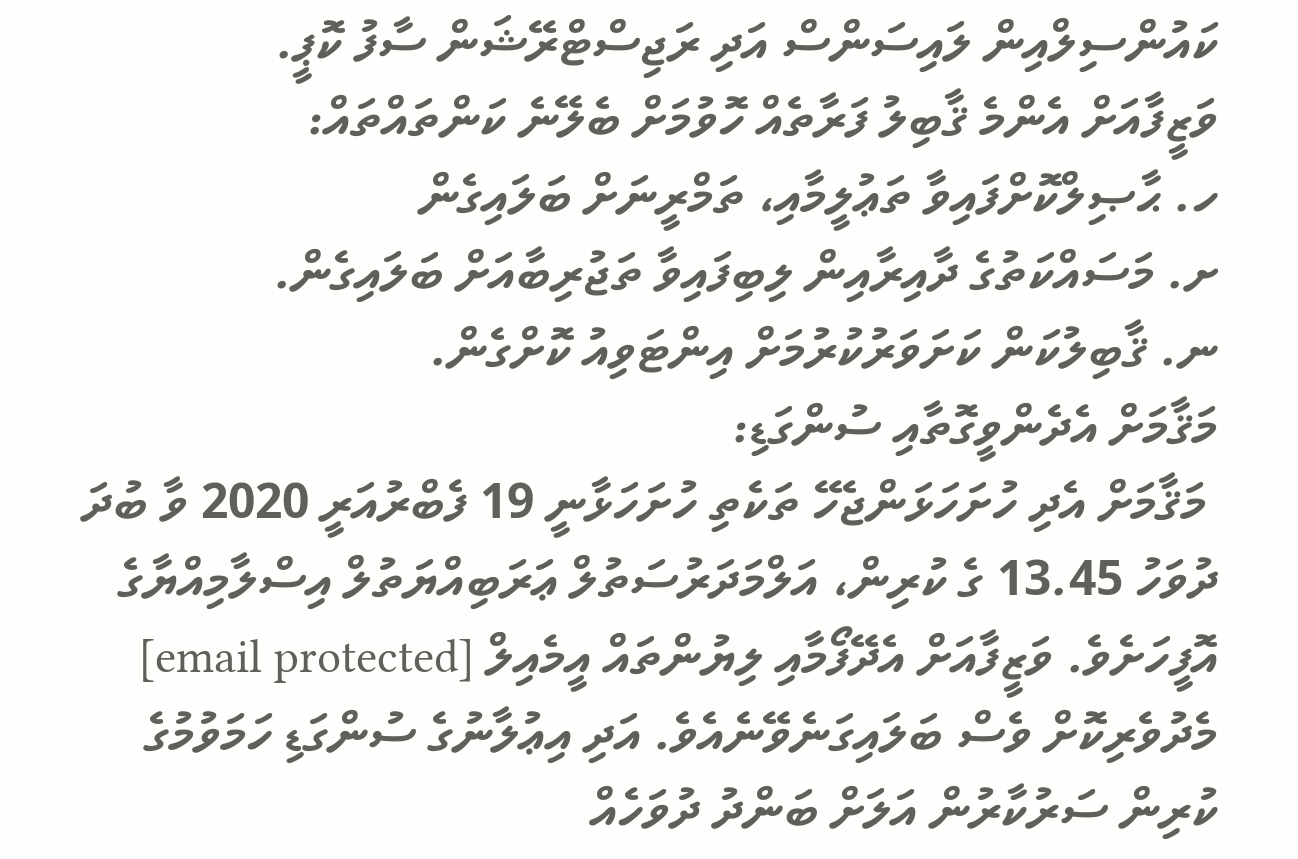ކައުންސިލްއިން ލައިސަންސް އަދި ރަޖިސްޓްރޭޝަން ސާފު ކޮޕީ.
ވަޒީފާއަށް އެންމެ ޤާބިލު ފަރާތެއް ހޮވުމަށް ބެލޭނެ ކަންތައްތައް:
ހ. ޙާޞިލްކޮށްފައިވާ ތަޢުލީމާއި، ތަމްރީނަށް ބަލައިގެން
ށ. މަސައްކަތުގެ ދާއިރާއިން ލިބިފައިވާ ތަޖުރިބާއަށް ބަލައިގެން.
ނ. ޤާބިލުކަން ކަށަވަރުކުރުމަށް އިންޓަވިއު ކޮށްގެން.
މަޤާމަށް އެދެންވީގޮތާއި ސުންގަޑި:
 މަޤާމަށް އެދި ހުށަހަޅަންޖެހޭ ތަކެތި ހުށަހަޅާނީ 19 ފެބްރުއަރީ 2020 ވާ ބުދަ ދުވަހު 13.45 ގެ ކުރިން، އަލްމަދަރުސަތުލް ޢަރަބިއްޔަތުލް އިސްލާމިއްޔާގެ އޮފީހަށެވެ. ވަޒީފާއަށް އެދޭފޯމާއި ލިޔުންތައް އީމެއިލް [email protected] މެދުވެރިކޮށް ވެސް ބަލައިގަނެވޭނެއެވެ. އަދި އިޢުލާނުގެ ސުންގަޑި ހަމަވުމުގެ ކުރިން ސަރުކާރުން އަލަށް ބަންދު ދުވަހެއް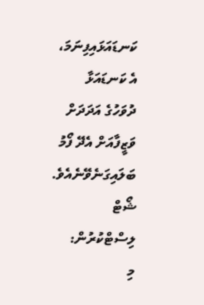ކަނޑައަޅައިފިނަމަ، އެ ކަނޑައަޅާ ދުވަހުގެ އަދަދަށް ވަޒީފާއަށް އެދޭ ފޯމު ބަލައިގަނެވޭނެއެވެ.
ޝޯޓް ލިސްޓްކުރުން:
މި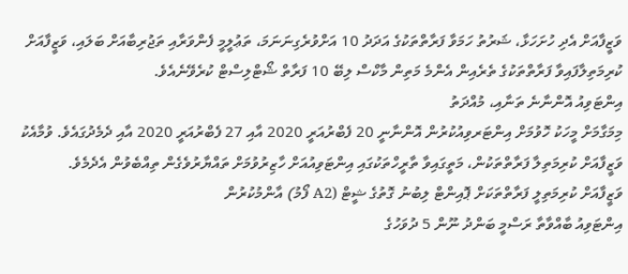ވަޒީފާއަށް އެދި ހުށަހަޅާ، ޝަރުތު ހަމަވާ ފަރާތްތަކުގެ އަދަދު 10 އަށްވުރެގިނަނަމަ، ތަޢުލީމީ ފެންވަރާއި ތަޖުރިބާއަށް ބަލައި، ވަޒީފާއަށް ކުރިމަތިލާފައިވާ ފަރާތްތަކުގެ ތެރެއިން އެންމެ މަތިން މާކްސް ލިބޭ 10 ފަރާތް ޝޯޓްލިސްޓް ކުރެވޭނެއެވެ.
އިންޓަވިއު އޮންނާނެ ތަނާއި، މުއްދަތު
މިމަގާމަށް މީހަކު ހޮވުމަށް އިންޓަރވިއުކުރުން އޮންނާނީ 20 ފެބްރުއަރީ 2020 އާއި 27 ފެބްރުއަރީ 2020 އާއި ދެމެދުގައެވެ. ވުމާއެކު ވަޒީފާއަށް ކުރިމަތިލާ ފަރާތްތަކުން، މަތީގައިވާ ތާރީހްތަކުގައި އިންޓަވިއުއަށް ހާޒިރުވުމަށް ތައްޔާރުވެގެން ތިއްބެވުން އެދެމެވެ.
ވަޒީފާއަށް ކުރިމަތިލީ ފަރާތްތަކަށް ޕޮއިންޓް ލިބުނު ގޮތުގެ ޝީޓް (A2 ފޯމު) އާންމުކުރުން
އިންޓަވިއު ބާއްވާތާ ރަސްމީ ބަންދު ނޫން 5 ދުވަހުގެ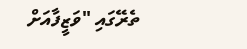ތެރޭގައި "ވަޒީފާއަށް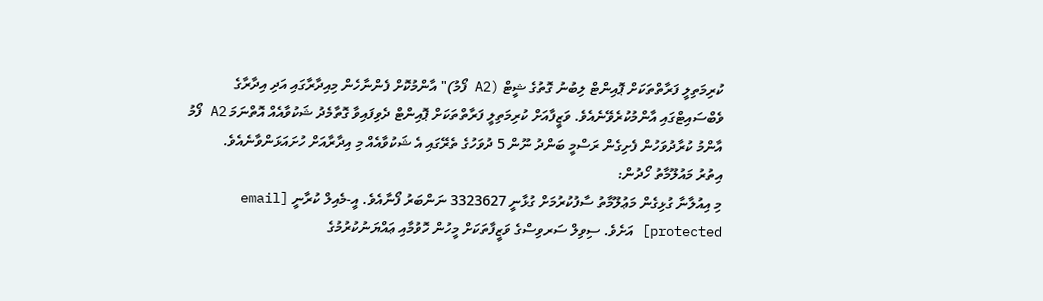ކުރިމަތިލީ ފަރާތްތަކަށް ޕޮއިންޓް ލިބުނު ގޮތުގެ ޝީޓް (A2 ފޯމު)" އާންމުކޮށް ފެންނާހެން މިއިދާރާގައި އަދި އިދާރާގެ ވެބްސައިޓްގައި އާންމުކުރެވޭނެއެވެ. ވަޒީފާއަށް ކުރިމަތިލީ ފަރާތްތަކަށް ޕޮއިންޓް ދެވިފައިވާ ގޮތާމެދު ޝަކުވާއެއް އޮތްނަމަ A2 ފޯމު އާންމު ކުރާދުވަހުން ފެށިގެން ރަސްމީ ބަންދު ނޫން 5 ދުވަހުގެ ތެރޭގައި އެ ޝަކުވާއެއް މި އިދާރާއަށް ހުށައަޅަންވާނެއެވެ.
އިތުރު މައުލޫމާތު ހޯދުން:
މި އިއުލާނާ ގުޅިގެން މަޢުލޫމާތު ސާފުކުރުމަށް ގުޅާނީ 3323627 ނަންބަރު ފޯނާއެވެ. އީ-މެއިލް ކުރާނީ [email protected] އަށެވެ. ސިވިލް ސަރވިސްގެ ވަޒީފާތަކަށް މީހުން ހޮވުމާއި ޢައްޔަނުކުރުމުގެ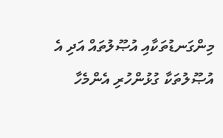މިންގަނޑުތަކާއި އުޞޫލުތައް އަދި އެ އުޞޫލުތަކާ ގުޅުންހުރި އެންމެހާ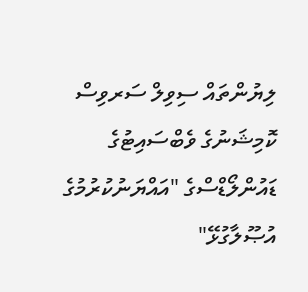ލިޔުންތައް ސިވިލް ސަރވިސް ކޮމިޝަނުގެ ވެބްސައިޓުގެ ޑައުންލޯޑްސްގެ "އައްޔަނުކުރުމުގެ އުޞޫލާގުޅޭ"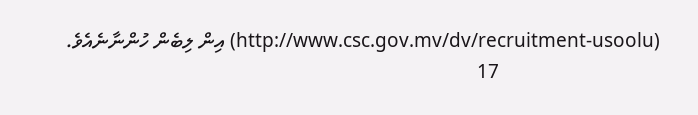(http://www.csc.gov.mv/dv/recruitment-usoolu) އިން ލިބެން ހުންނާނެއެވެ.
                                17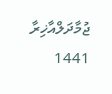ޖުމާދަލްއާޚިރާ 1441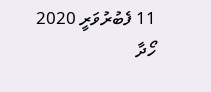11 ފެބުރުވަރީ 2020
ހޯދާ